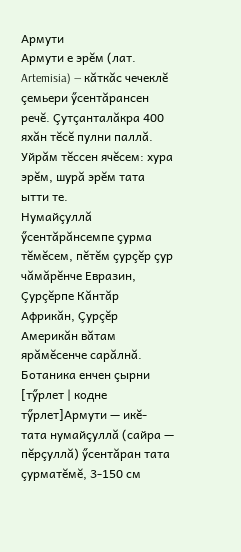Армути
Армути е эрĕм (лат. Artemisia) — кăткăс чечеклĕ çемьери ӳсентăрансен речĕ. Çутçанталăкра 400 яхăн тĕсĕ пулни паллă. Уйрăм тĕссен ячĕсем: хура эрĕм, шурă эрĕм тата ытти те.
Нумайçуллă ӳсентăрăнсемпе çурма тĕмĕсем, пĕтĕм çурçĕр çур чăмăрĕнче Евразин, Çурçĕрпе Кăнтăр Африкăн, Çурçĕр Америкăн вăтам ярăмĕсенче сарăлнă.
Ботаника енчен çырни
[тӳрлет | кодне тӳрлет]Армути — икĕ- тата нумайçуллă (сайра — пĕрçуллă) ӳсентăран тата çурматĕмĕ, 3-150 см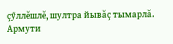çӳллĕшлĕ, шултра йывăç тымарлă.
Армути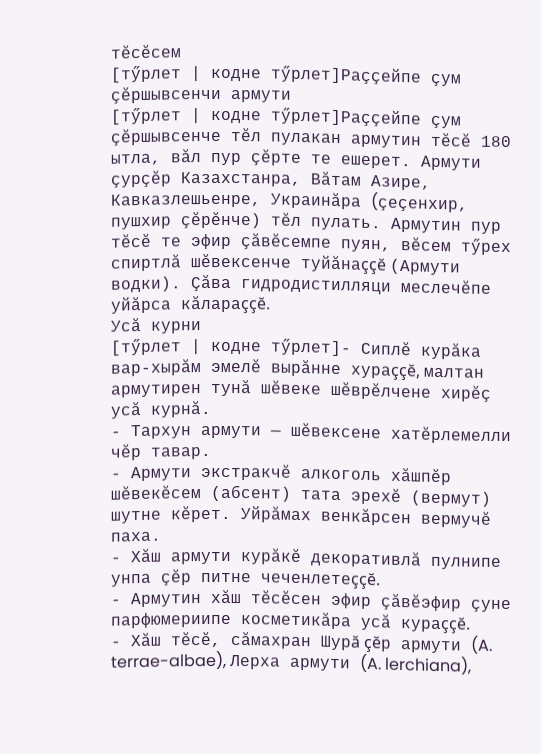тĕсĕсем
[тӳрлет | кодне тӳрлет]Раççейпе çум çĕршывсенчи армути
[тӳрлет | кодне тӳрлет]Раççейпе çум çĕршывсенче тĕл пулакан армутин тĕсĕ 180 ытла, вăл пур çĕрте те ешерет. Армути çурçĕр Казахстанра, Вăтам Азире, Кавказлешьенре, Украинăра (çеçенхир, пушхир çĕрĕнче) тĕл пулать. Армутин пур тĕсĕ те эфир çăвĕсемпе пуян, вĕсем тӳрех спиртлă шĕвексенче туйăнаççĕ (Армути водки). Çăва гидродистилляци меслечĕпе уйăрса кăлараççĕ.
Усă курни
[тӳрлет | кодне тӳрлет]- Сиплĕ курăка вар-хырăм эмелĕ вырăнне хураççĕ, малтан армутирен тунă шĕвеке шĕврĕлчене хирĕç усă курнă.
- Тархун армути — шĕвексене хатĕрлемелли чĕр тавар.
- Армути экстракчĕ алкоголь хăшпĕр шĕвекĕсем (абсент) тата эрехĕ (вермут) шутне кĕрет. Уйрăмах венкăрсен вермучĕ паха.
- Хăш армути курăкĕ декоративлă пулнипе унпа çĕр питне чеченлетеççĕ.
- Армутин хăш тĕсĕсен эфир çăвĕэфир çуне парфюмериипе косметикăра усă кураççĕ.
- Хăш тĕсĕ, сăмахран Шурă çĕр армути (A. terrae-albae), Лерха армути (A. lerchiana),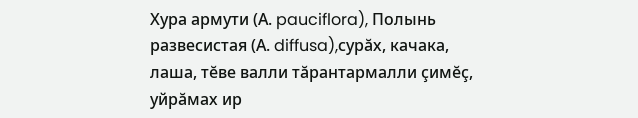Хура армути (А. pauciflora), Полынь развесистая (А. diffusa),сурăх, качака, лаша, тĕве валли тăрантармалли çимĕç, уйрăмах ир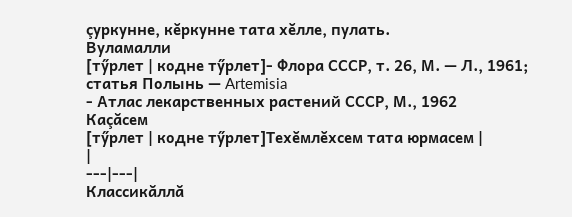çуркунне, кĕркунне тата хĕлле, пулать.
Вуламалли
[тӳрлет | кодне тӳрлет]- Флора СССР, т. 26, М. — Л., 1961; статья Полынь — Artemisia
- Атлас лекарственных растений СССР, М., 1962
Каçăсем
[тӳрлет | кодне тӳрлет]Техĕмлĕхсем тата юрмасем |
|
---|---|
Классикăллă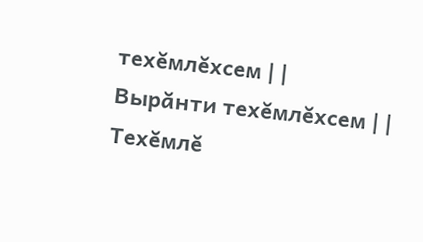техĕмлĕхсем | |
Вырăнти техĕмлĕхсем | |
Техĕмлĕ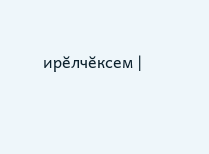ирĕлчĕксем |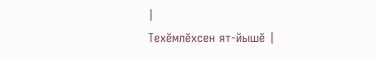|
Техĕмлĕхсен ят-йышĕ |